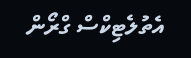އެތުލެޓިކްސް ގްރޯން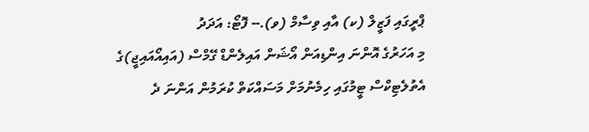ޕްރީގައި ފަޒީލް (ކ) އާއި ވިސާމް (ވ).-- ފޮޓޯ: އަދަދު
މި އަހަރުގެ އޮންނަ އިންޑިއަން އޯޝަން އައިލެންޑް ގޭމްސް (އައިއޯއައިޖީ)ގެ އެތުލެޓިކްސް ޓީމުގައި ހިމެނުމަށް މަސައްކަތް ކުރަމުން އަންނަ ދެ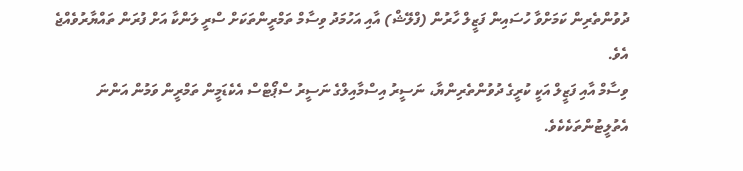ދުވުންތެރިން ކަމަށްވާ ހުސައިން ފަޒީލް ހާރުން (ފްލޭޝް) އާއި އަހުމަދު ވިސާމް ތަމްރީންތަކަށް ސްރީ ލަންކާ އަށް ފުރަން ތައްޔާރުވެއްޖެ އެވެ.
ވިސާމް އާއި ފަޒީލް އަކީ ކުރީގެ ދުވުންތެރިންޔާ، ނަސީރު އިސްމާއިލްގެ ނަސީރު ސްޕޯޓްސް އެކެޑަމީން ތަމްރީން ވަމުން އަންނަ އެތުލީޓުންތަކެކެވެ.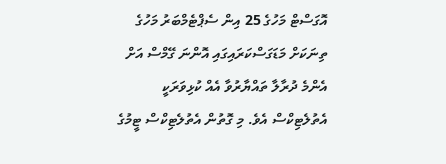އޮގަސްޓް މަހުގެ 25 އިން ސެޕްޓެމްބަރު މަހުގެ ތިނަކަށް މަޑަގަސްކަރައިގައި އޮންނަ ގޭމްސް އަށް އެންމެ ދުރާލާ ތައްޔާރުވާ އެއް ކުޅިވަރަކީ އެތުލެޓިކްސް އެވެ. މި ގޮތުން އެތުލެޓިކްސް ޓީމުގެ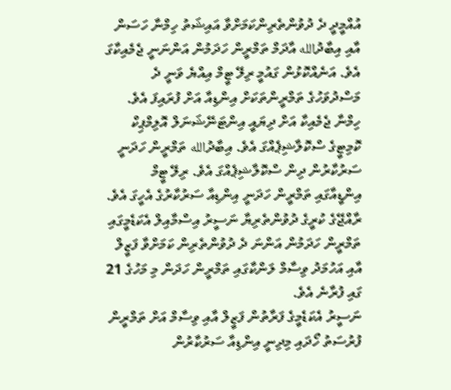އުއްމީދީ ދެ ދުވުންތެރިންކަމަށްވާ އައިޝަތު ހިމްނާ ހަސަން އާއި އިބާދުالله އާދަމް ތަމްރީން ހަދަމުން އަންނަނީ ޖެމެއިކާގަ އެވެ. އަނެއްކޮޅުން ގައުމީ ރިލޭ ޓީމް އިއްޔެ ވަނީ ދެ މަސްދުވަހުގެ ތަމްރީންތަކަށް އިންޑިއާ އަށް ފުރައިފަ އެވެ.
ހިމްނާ ޖެމެއިކާ އަށް ދިޔައީ އިންޓަނޭޝަނަލް އޮލިމްޕިކް ކޮމިޓީގެ ސްކޮލާޝިޕެއްގަ އެވެ. އިބާދުالله ތަމްރީން ހަދަނީ ސަރުކާރުން ދިން ސްކޮލާޝިޕެއްގަ އެވެ. ރިލޭ ޓީމް އިންޑީއާގައި ތަމްރީން ހަދަނީ އިންޑިއާ ސަރުކާރުގެ އެހީގަ އެވެ.
ރާއްޖޭގެ ކުރީގެ ދުވުންތެރިޔާ ނަސީރު އިސްމާއިލް އެކަޑެމީގައި ތަމްރީން ހަދަމުން އަންނަ ދެ ދުވުންތެރިން ކަމަށްވާ ފަޒީލް އާއި އަހުމަދު ވިސާމް ލަންކާގައި ތަމްރީން ހަދަން މި މަހުގެ 21 ގައި ފުރާނެ އެވެ.
ނަސީރު އެކަޑެމީގެ ފަރާތުން ފަޒީލް އާއި ވިސާމް އަށް ތަމްރީން ފުރުސަތު ހޯދައި މިދިނީ އިންޑިއާ ސަރުކާރުން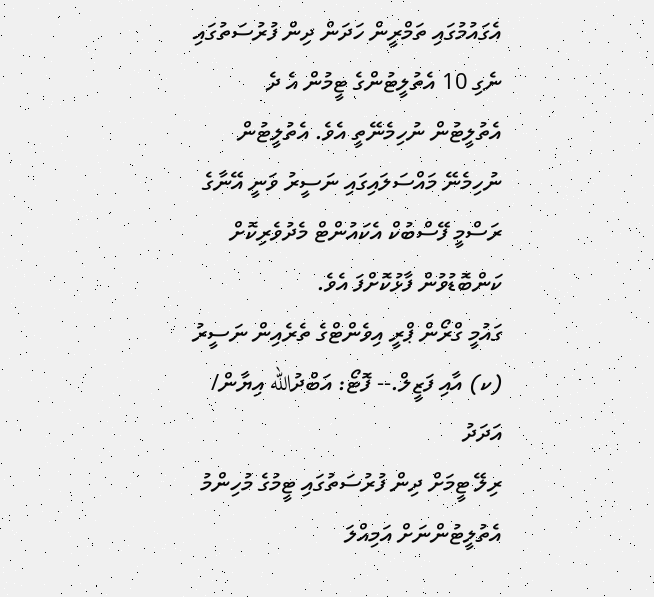އެގައުމުގައި ތަމްރީން ހަދަން ދިން ފުރުސަތުގައި ނެގި 10 އެތުލީޓުންގެ ޓީމުން އެ ދެ އެތުލީޓުން ނުހިމެނޭތީ އެވެ. އެތުލީޓުން ނުހިމެނޭ މައްސަލައިގައި ނަސީރު ވަނީ އޭނާގެ ރަސްމީ ފޭސްބުކް އެކައުންޓް މެދުވެރިކޮށް ކަންބޮޑުވުން ފާޅުކޮށްފަ އެވެ.
ގައުމީ ގްރޯން ޕްރީ އިވެންޓްގެ ތެރެއިން ނަސީރު (ކ) އާއި ފަޒީލް.-- ފޮޓޯ: އަބްދުالله އިޔާން/ އަދަދު
ރިލޭ ޓީމަށް ދިން ފުރުސަތުގައި ޓީމުގެ މުހިންމު އެތުލީޓުންނަށް އަމިއްލަ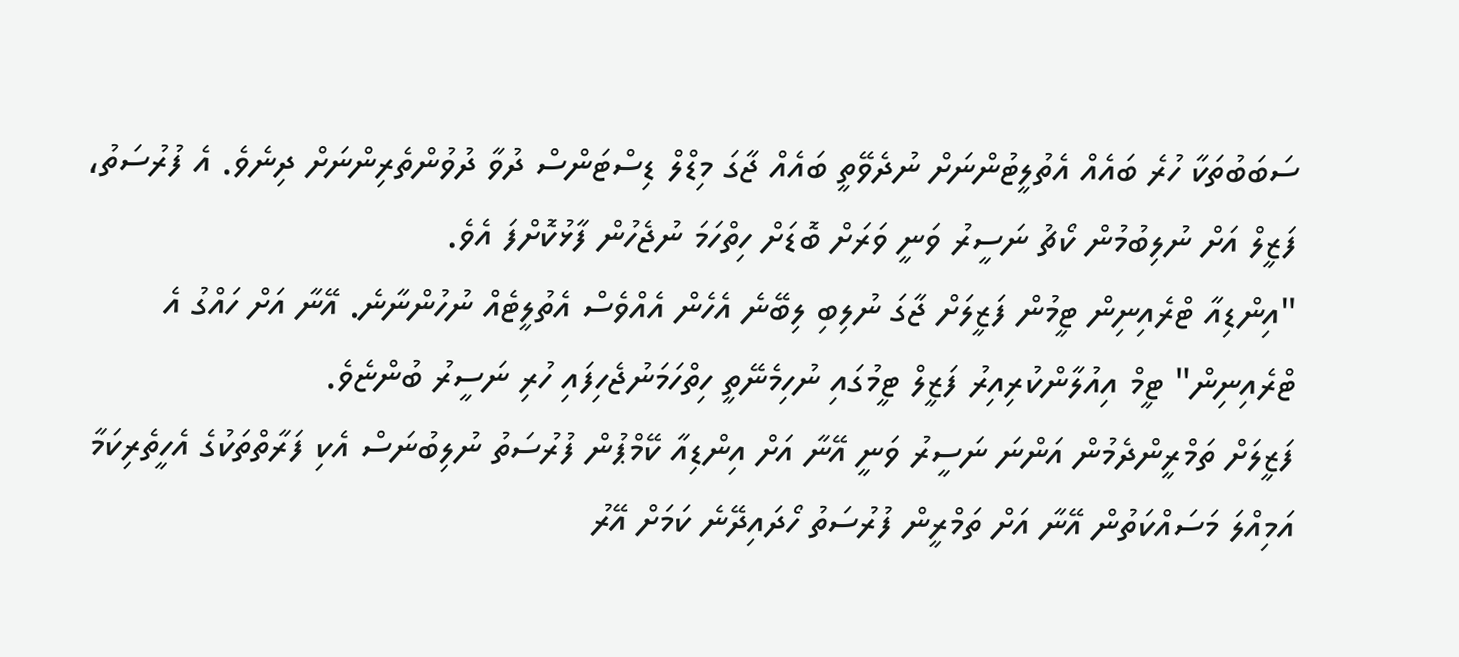ސަބަބުތަކާ ހުރެ ބައެއް އެތުލީޓުންނަށް ނުދެވޭތީ ބައެއް ޖާގަ މިޑްލް ޑިސްޓަންސް ދުވާ ދުވުންތެރިންނަށް ދިނެވެ. އެ ފުރުސަތު، ފަޒީލް އަށް ނުލިބުމުން ކޯޗު ނަސީރު ވަނީ ވަރަށް ބޮޑަށް ހިތްހަމަ ނުޖެހުން ފާޅުކޮށްފަ އެވެ.
"އިންޑިއާ ޓްރެއިނިން ޓީމުން ފަޒީލަށް ޖާގަ ނުލިބި ލިބޭނެ އެހެން އެއްވެސް އެތުލީޓެއް ނުހުންނާނެ. އޭނާ އަށް ހައްގު އެ ޓްރެއިނިން" ޓީމް އިއުލާންކުރިއިރު ފަޒީލް ޓީމުގައި ނުހިމެނޭތީ ހިތްހަމަނުޖެހިފައި ހުރި ނަސީރު ބުންޏެވެ.
ފަޒީލަށް ތަމްރީންދެމުން އަންނަ ނަސީރު ވަނީ އޭނާ އަށް އިންޑިއާ ކޭމްޕުން ފުރުސަތު ނުލިބުނަސް އެކި ފަރާތްތަކުގެ އެހީތެރިކަމާ އަމިއްލަ މަސައްކަތުން އޭނާ އަށް ތަމްރީން ފުރުސަތު ހޯދައިދޭނެ ކަމަށް އޭރު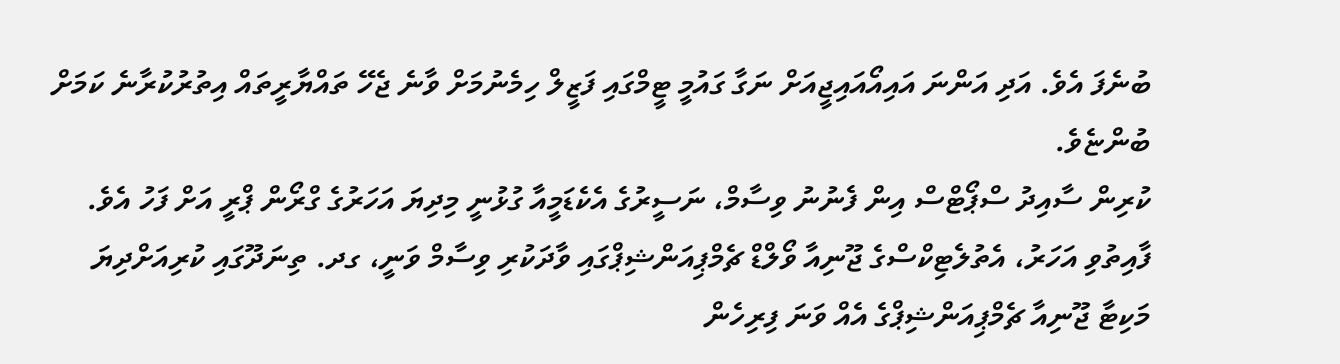ބުނެފަ އެވެ. އަދި އަންނަ އައިއޯއައިޖީއަށް ނަގާ ގައުމީ ޓީމްގައި ފަޒީލް ހިމެނުމަށް ވާނެ ޖެހޭ ތައްޔާރީތައް އިތުރުކުރާނެ ކަމަށް ބުންޏެވެ.
ކުރިން ސާއިދު ސްޕޯޓްސް އިން ފެނުނު ވިސާމް، ނަސީރުގެ އެކެޑަމީއާ ގުޅުނީ މިދިޔަ އަހަރުގެ ގްރޯން ޕްރީ އަށް ފަހު އެވެ. ފާއިތުވި އަހަރު، އެތުލެޓިކްސްގެ ޖޫނިއާ ވޯލްޑް ޗެމްޕިއަންޝިޕްގައި ވާދަކުރި ވިސާމް ވަނީ، ގދ. ތިނަދޫގައި ކުރިއަށްދިޔަ މަކިޓާ ޖޫނިއާ ޗެމްޕިއަންޝިޕްގެ އެއް ވަނަ ފިރިހެން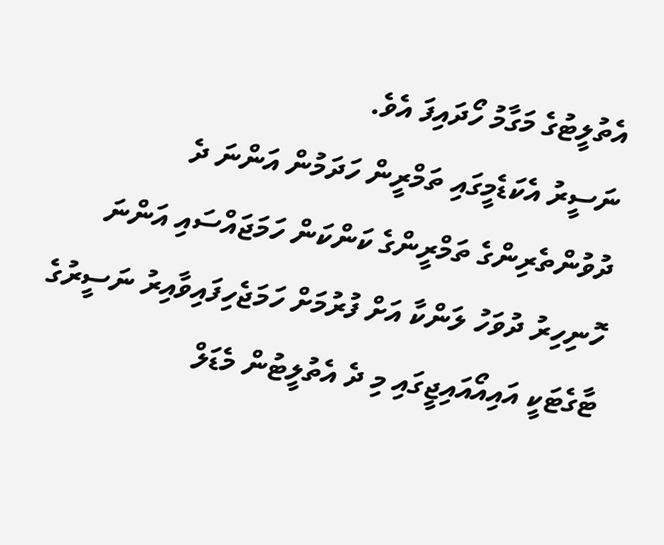އެތުލީޓުގެ މަގާމު ހޯދައިފަ އެވެ.
ނަސީރު އެކަޑެމީގައި ތަމްރީން ހަދަމުން އަންނަ ދެ ދުވުންތެރިންގެ ތަމްރީންގެ ކަންކަން ހަމަޖައްސައި އަންނަ ހޮނިހިރު ދުވަހު ލަންކާ އަށް ފުރުމަށް ހަމަޖެހިފައިވާއިރު ނަސީރުގެ ޓާގެޓަކީ އައިއޯއައިޖީގައި މި ދެ އެތުލީޓުން މެޑަލް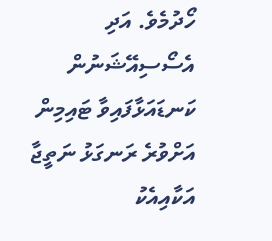ހޯދުމެވެ. އަދި އެސޯސިއޭޝަނުން ކަނޑައަޅާފައިވާ ޓައިމިން އަށްވުރެ ރަނގަޅު ނަތީޖާ އަކާއިއެކު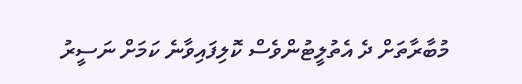މުބާރާތަށް ދެ އެތުލީޓުންވެސް ކޮލިފައިވާނެ ކަމަށް ނަސީރު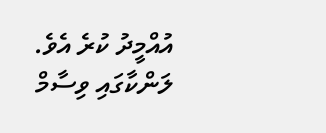އުއްމީދު ކުރެ އެވެ.
ލަންކާގައި ވިސާމް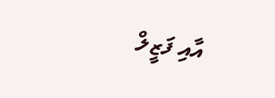އާއި ފަޒީލް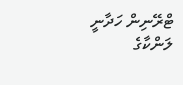ޓްރޭނިން ހަދާނީ ލަންކާގެ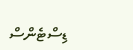ޑިސްޓެންސް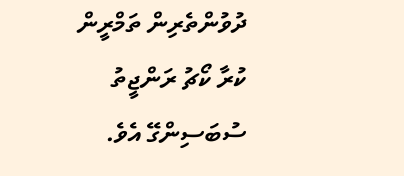ދުވުންތެރިން ތަމްރީން ކުރާ ކޯޗު ރަންޖީތު ސުބަސިންގޭ އެވެ.